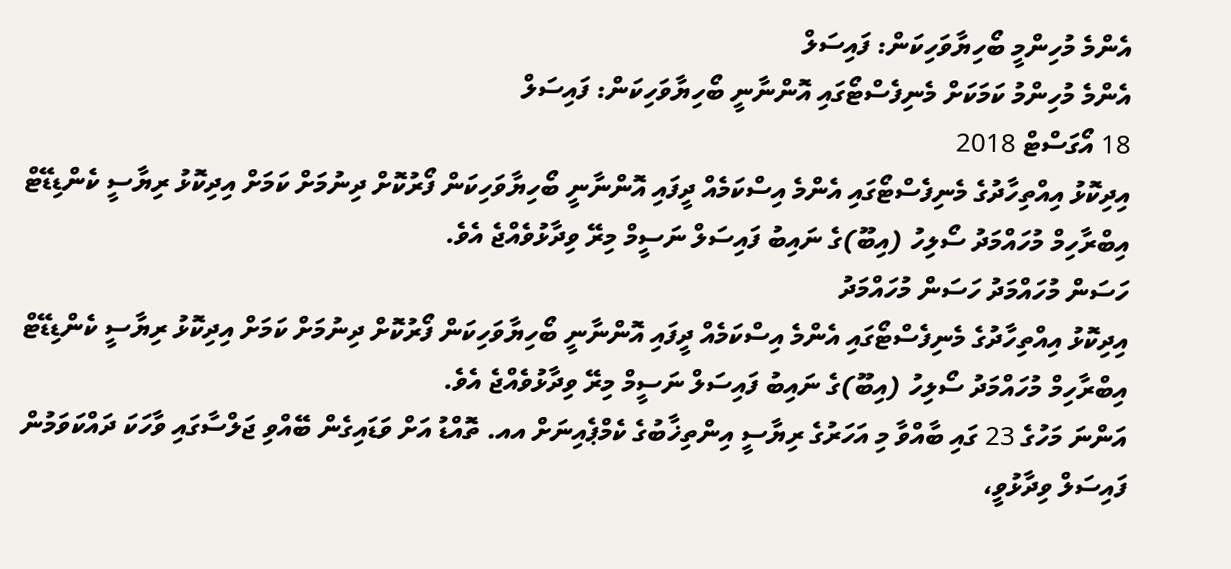އެންމެ މުހިންމީ ބޯހިޔާވަހިކަން: ފައިސަލް
އެންމެ މުހިންމު ކަމަކަށް މެނިފެސްޓޯގައި އޮންނާނީ ބޯހިޔާވަހިކަން: ފައިސަލް
18 އޯގަސްޓް 2018
އިދިކޮޅު އިއްތިހާދުގެ މެނިފެސްޓޯގައި އެންމެ އިސްކަމެއް ދީފައި އޮންނާނީ ބޯހިޔާވަހިކަން ފޯރުކޮށް ދިނުމަށް ކަމަށް އިދިކޮޅު ރިޔާސީ ކެންޑިޑޭޓް އިބްރާހިމް މުހައްމަދު ސޯލިހު (އިބޫ)ގެ ނައިބު ފައިސަލް ނަސީމް މިރޭ ވިދާޅުވެއްޖެ އެވެ.
ހަސަން މުހައްމަދު ހަސަން މުހައްމަދު
އިދިކޮޅު އިއްތިހާދުގެ މެނިފެސްޓޯގައި އެންމެ އިސްކަމެއް ދީފައި އޮންނާނީ ބޯހިޔާވަހިކަން ފޯރުކޮށް ދިނުމަށް ކަމަށް އިދިކޮޅު ރިޔާސީ ކެންޑިޑޭޓް އިބްރާހިމް މުހައްމަދު ސޯލިހު (އިބޫ)ގެ ނައިބު ފައިސަލް ނަސީމް މިރޭ ވިދާޅުވެއްޖެ އެވެ.
އަންނަ މަހުގެ 23 ގައި ބާއްވާ މި އަހަރުގެ ރިޔާސީ އިންތިޚާބުގެ ކެމްޕެއިނަށް އއ. ތޮއްޑު އަށް ވަޑައިގެން ބޭއްވި ޖަލްސާގައި ވާހަކަ ދައްކަވަމުން ފައިސަލް ވިދާޅުވީ،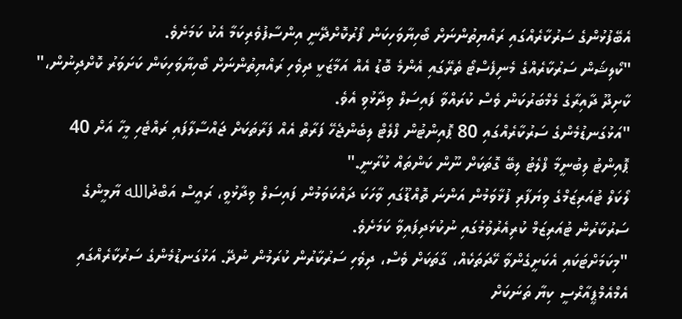އެބޭފުޅުންގެ ސަރުކާރެއްގައި ރައްޔިތުންނަށް ބޯހިޔާވަހިކަން ފޯރުކޮށްދޭނީ އިންސާފުވެރިކަމާ އެކު ކަމަށެވެ.
"ކޯލިޝަން ސަރުކާރެއްގެ މެނިފެސްޓޯ ތެރޭގައި އެންމެ ބޮޑު އެއް އަމާޒަކީ ދިވެހި ރައްޔިތުންނަށް ބޯހިޔާވަހިކަން ކަށަވަރު ކޮށްދިނުން،" ކާށިދޫ ދާއިރާގެ މެމްބަރުކަން ވެސް ކުރައްވާ ފައިސަލް ވިދާޅުވި އެވެ.
"އަޅުގަނޑުމެންގެ ސަރުކާރެއްގައި 80 ޕޮއިންޓުން ފްލެޓް ލިބެންޖެހޭ ފަރާތް އެއް ފަރާތަކަށް ޖައްސާލާފައި ރައްޓެހި މީހާ އަށް 40 ޕޮއިންޓު ލިބުނީމާ ފްލެޓު ލިބޭ ގޮތަކަށް ނޫން ކަންތައް ކުރާނީ."
ލޯކަލް ޓުއަރިޒަމްގެ ވިޔަފާރި ފުޅާވަމުން އަންނަ ތޮއްޑޫގައި ވާހަކަ ދައްކަވަމުން ފައިސަލް ވިދާޅުވީ، ރައީސް އަބްދުالله ޔާމީންގެ ސަރުކާރުން ޓުއަރިޒަމް ކުރިއެރުވުމުގައި ނުކުޅަދިފައިވާ ކަމަށެވެ.
"މިކަމަށްޓަކައި އެކަށީގެންވާ ހޭދަތަކެއް، ގާތަކަށް ވެސް، ދިވެހި ސަރުކާރުން ކުރަމުން ނުދޭ. އަޅުގަނޑުމެންގެ ސަރުކާރެއްގައި އެމްއެމްޕީއާރްސީ ކިޔާ ތަނަކަށް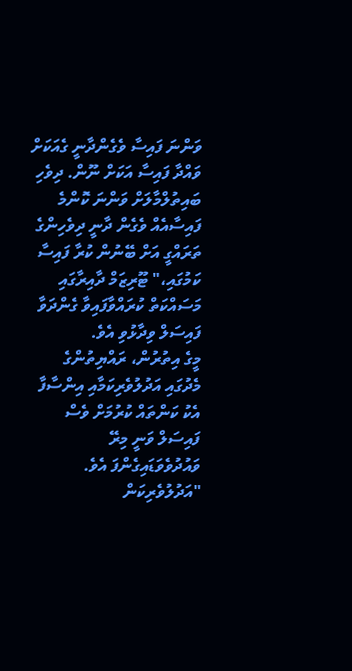ވަންނަ ފައިސާ ވެގެންދާނީ ގެއަކަށް ވައްދާ ފައިސާ އަކަށް ނޫން. ދިވެހި ބައިތުލްމާލަށް ވަންނަ ކޮންމެ ފައިސާއެއް ވެގެން ދާނީ ދިވެހިންގެ ތަރައްގީ އަށް ބޭނުން ކުރާ ފައިސާ ކަމުގައި،" ޓޫރިޒަމް ދާއިރާގައި މަސައްކަތް ކުރައްވާފައިވާ ގެންދަވާ ފައިސަލް ވިދާޅުވި އެވެ.
މީގެ އިތުރުން، ރައްޔިތުންގެ މެދުގައި އަދުލުވެރިކަމާއި އިންސާފާ އެކު ކަންތައް ކުރުމަށް ވެސް ފައިސަލް ވަނީ މިރޭ ވައުދުވެވަޑައިގެންފަ އެވެ.
"އަދުލުވެރިކަން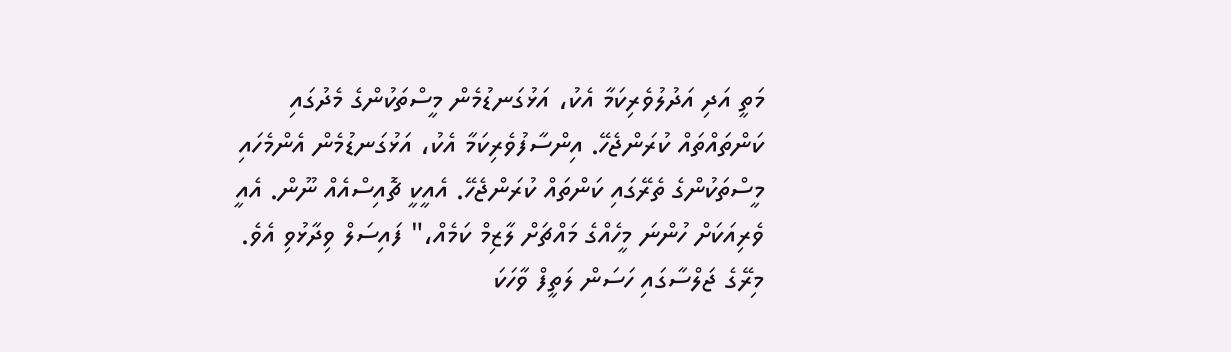މަތީ އަދި އަދުލުވެރިކަމާ އެކު، އަޅުގަނޑުމެން މީސްތަކުންގެ މެދުގައި ކަންތައްތައް ކުރަންޖެހޭ. އިންސާފުވެރިކަމާ އެކު، އަޅުގަނޑުމެން އެންމެހައި މީސްތަކުންގެ ތެރޭގައި ކަންތައް ކުރަންޖެހޭ. އެއީކީ ޗޮއިސްއެއް ނޫން. އެއީ ވެރިއަކަށް ހުންނަ މީހެއްގެ މައްޗަށް ލާޒިމް ކަމެއް،" ފައިސަލް ވިދާޅުވި އެވެ.
މިރޭގެ ޖަލްސާގައި ހަސަން ލަތީފް ވާހަކަ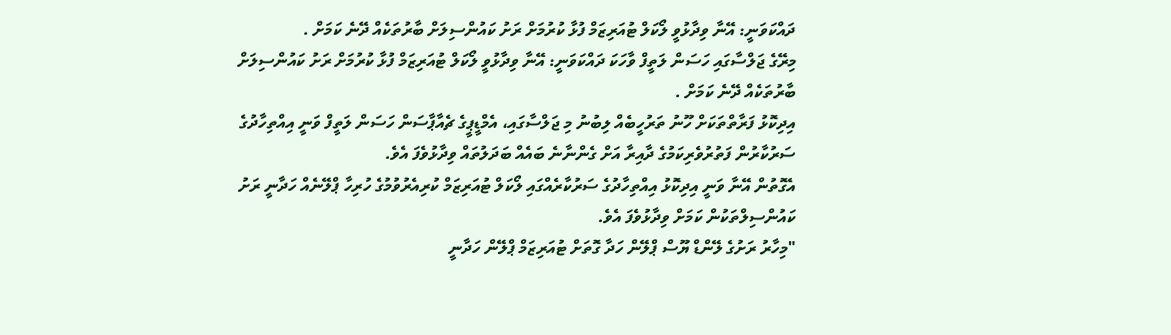ދައްކަވަނީ: އޭނާ ވިދާޅުވީ ލޯކަލް ޓުއަރިޒަމް ފުޅާ ކުރުމަށް ރަށު ކައުންސިލަށް ބާރުތަކެއް ދޭނެ ކަމަށް .
މިރޭގެ ޖަލްސާގައި ހަސަން ލަތީފް ވާހަކަ ދައްކަވަނީ: އޭނާ ވިދާޅުވީ ލޯކަލް ޓުއަރިޒަމް ފުޅާ ކުރުމަށް ރަށު ކައުންސިލަށް ބާރުތަކެއް ދޭނެ ކަމަށް .
އިދިކޮޅު ފަރާތްތަކަށް ހޫނު ތަރުހީބެއް ލިބުނު މި ޖަލްސާގައި، އެމްޑީޕީގެ ޗެއާޕާސަން ހަސަން ލަތީފް ވަނީ އިއްތިހާދުގެ ސަރުކާރުން ފަތުރުވެރިކަމުގެ ދާއިރާ އަށް ގެންނާނެ ބައެއް ބަދަލުތައް ވިދާޅުވެފަ އެވެ.
އެގޮތުން އޭނާ ވަނީ އިދިކޮޅު އިއްތިހާދުގެ ސަރުކާރެއްގައި ލޯކަލް ޓުއަރިޒަމް ކުރިއެރުވުމުގެ ހުރިހާ ޕްލޭނެއް ހަދާނީ ރަށު ކައުންސިލްތަކުން ކަމަށް ވިދާޅުވެފަ އެވެ.
"މިހާރު ރަށުގެ ލޭންޑް ޔޫސް ޕްލޭން ހަދާ ގޮތަށް ޓުއަރިޒަމް ޕްލޭން ހަދާނީ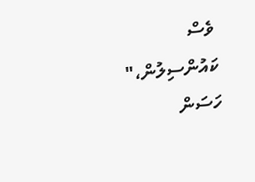ވެސް ކައުންސިލުން،" ހަސަން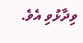ވިދާޅުވި އެވެ.